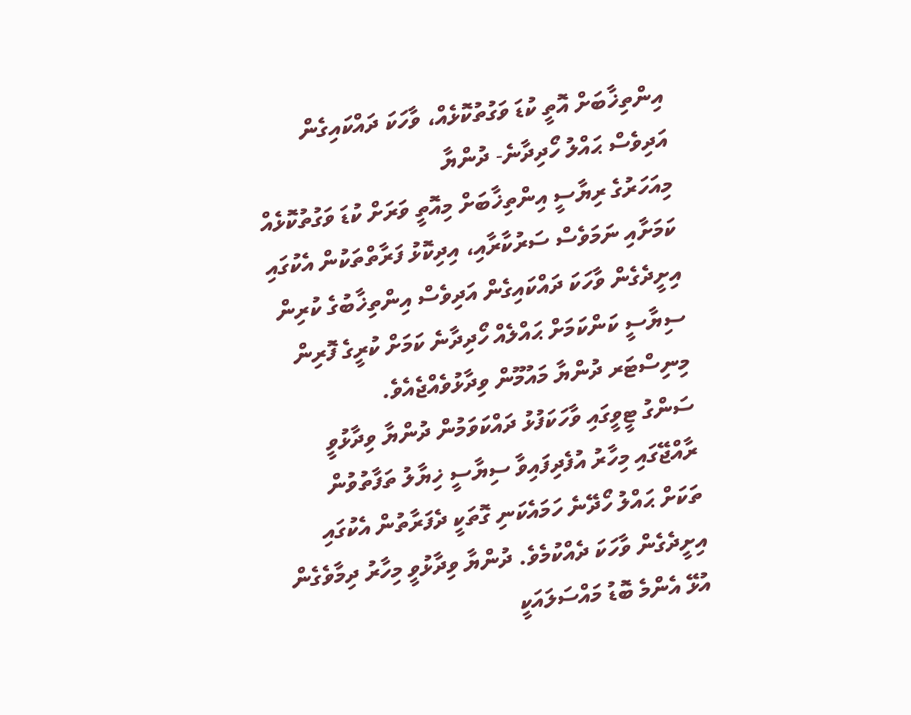އިންތިޚާބަށް އޮތީ ކުޑަ ވަގުތުކޮޅެއް، ވާހަކަ ދައްކައިގެން އަދިވެސް ޙައްލު ހޯދިދާނެ- ދުންޔާ
މިއަހަރުގެ ރިޔާސީ އިންތިޚާބަށް މިއޮތީ ވަރަށް ކުޑަ ވަގުތުކޮޅެއް ކަމަށާއި ނަމަވެސް ސަރުކާރާއި، އިދިކޮޅު ފަރާތްތަކުން އެކުގައި އިށީދެގެން ވާހަކަ ދައްކައިގެން އަދިވެސް އިންތިޚާބުގެ ކުރިން ސިޔާސީ ކަންކަމަށް ޙައްލެއް ހޯދިދާނެ ކަމަށް ކުރީގެ ފޮރިން މިނިސްޓަރ ދުންޔާ މައުމޫން ވިދާޅުވެއްޖެއެވެ.
ސަންގު ޓީވީގައި ވާހަކަފުޅު ދައްކަވަމުން ދުންޔާ ވިދާޅުވީ ރާއްޖޭގައި މިހާރު އުފެދިފައިވާ ސިޔާސީ ޚިޔާލު ތަފާތުވުން ތަކަށް ޙައްލު ހޯދޭނެ ހަމައެކަނި ގޮތަކީ ދެފަރާތުން އެކުގައި އިށީދެގެން ވާހަކަ ދެއްކުމެވެ. ދުންޔާ ވިދާޅުވީ މިހާރު ދިމާވެގެން އުޅޭ އެންމެ ބޮޑު މައްސަލައަކީ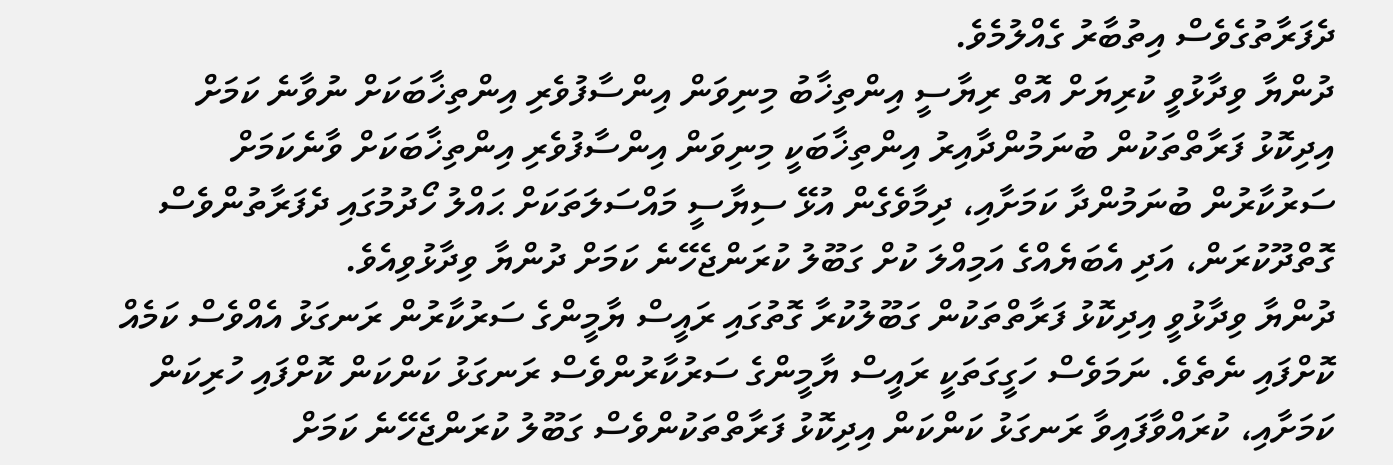ދެފަރާތުގެވެސް އިތުބާރު ގެއްލުމެވެ.
ދުންޔާ ވިދާޅުވީ ކުރިޔަށް އޮތް ރިޔާސީ އިންތިޚާބު މިނިވަން އިންސާފުވެރި އިންތިޚާބަކަށް ނުވާނެ ކަމަށް އިދިކޮޅު ފަރާތްތަކުން ބުނަމުންދާއިރު އިންތިޚާބަކީ މިނިވަން އިންސާފުވެރި އިންތިޚާބަކަށް ވާނެކަމަށް ސަރުކާރުން ބުނަމުންދާ ކަމަށާއި، ދިމާވެގެން އުޅޭ ސިޔާސީ މައްސަލަތަކަށް ޙައްލު ހޯދުމުގައި ދެފަރާތުންވެސް ގޮތްދޫކުރަން، އަދި އެބަޔެއްގެ އަމިއްލަ ކުށް ގަބޫލު ކުރަންޖެހޭނެ ކަމަށް ދުންޔާ ވިދާޅުވިއެވެ.
ދުންޔާ ވިދާޅުވީ އިދިކޮޅު ފަރާތްތަކުން ގަބޫލުކުރާ ގޮތުގައި ރައީސް ޔާމީންގެ ސަރުކާރުން ރަނގަޅު އެއްވެސް ކަމެއް ކޮށްފައި ނެތެވެ. ނަމަވެސް ހަގީގަތަކީ ރައީސް ޔާމީންގެ ސަރުކާރުންވެސް ރަނގަޅު ކަންކަން ކޮށްފައި ހުރިކަން ކަމަށާއި، ކުރައްވާފައިވާ ރަނގަޅު ކަންކަން އިދިކޮޅު ފަރާތްތަކުންވެސް ގަބޫލު ކުރަންޖެހޭނެ ކަމަށް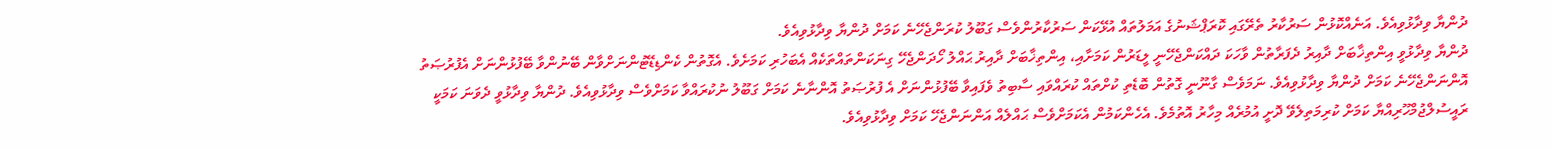ދުންޔާ ވިދާޅުވިއެވެ. އަނެއްކޮޅުން ސަރުކާރު ތެރޭގައި ކޮރަޕްޝަނުގެ އަމަލުތައް އުޅޭކަން ސަރުކާރުންވެސް ގަބޫލު ކުރަންޖެހޭނެ ކަމަށް ދުންޔާ ވިދާޅުވިއެވެ.
ދުންޔާ ވިދާޅުވީ އިންތިޚާބަށް ދާއިރު ދެފަރާތުން ވާހަކަ ދައްކަންޖެހޭނީ ލީޑަރުން ކަމަށާއި، އިންތިޚާބަށް ދާއިރު ޙައްލު ހޯދަންޖެހޭ ގިނަކަންތައްތަކެއް އެބަހުރި ކަމަށެވެ. އެގޮތުން ކެންޑިޑޭޓުންނަށްވާން ބޭނުންވާ ބޭފުޅުންނަށް އެފުރުޞަތު އޮންނަންޖެހޭނެ ކަމަށް ދުންޔާ ވިދާޅުވިއެވެ. ނަމަވެސް ގާނޫނީ ގޮތުން ބޮޑެތި ކުށްތައް ކުރައްވައި ސާބިތު ވެފައިވާ ބޭފުޅުންނަށް އެ ފުރުޞަތު އޮންނާނެ ކަމަށް ގަބޫލު ނުކުރައްވާ ކަމަށްވެސް ވިދާޅުވިއެވެ. ދުންޔާ ވިދާޅުވީ ދެވަނަ ކަމަކީ ރައީސުލްޖުމްހޫރިއްޔާ ކަމަށް ކުރިމަތިލެވޭ ދޮށީ އުމުރެއް މިހާރު އޮތުމެވެ. އެހެންކަމުން އެކަމަށްވެސް ޙައްލެއް އަންނަންޖެހޭ ކަމަށް ވިދާޅުވިއެވެ.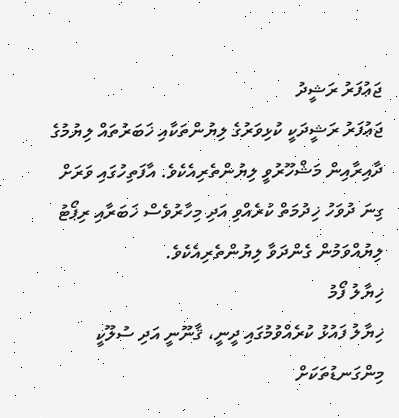ޖަޢުފަރު ރަޝީދު
ޖަޢުފަރު ރަޝީދަކީ ކުޅިވަރުގެ ލިޔުންތަކާއި ޚަބަރުތައް ލިޔުމުގެ ދާއިރާއިން މަޝްހޫރުވީ ލިޔުންތެރިއެކެވެ. އާފަތިހުގައި ވަރަށް ގިނަ ދުވަހު ޚިދުމަތް ކުރެއްވި އަދި މިހާރުވެސް ޚަބަރާއި ރިޕޯޓު ލިޔުއްވަމުން ގެންދަވާ ލިޔުންތެރިއެކެވެ.
ޚިޔާލު ފޯމު
ޚިޔާލު ފައުޅު ކުރެއްވުމުގައި ދީނީ، ޤާނޫނީ އަދި ސުލޫކީ މިންގަނޑުތަކަށް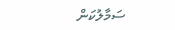ސަމާލުކަން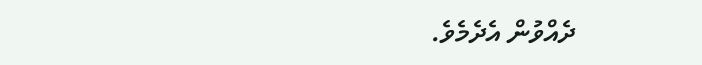ދެއްވުން އެދެމެވެ.